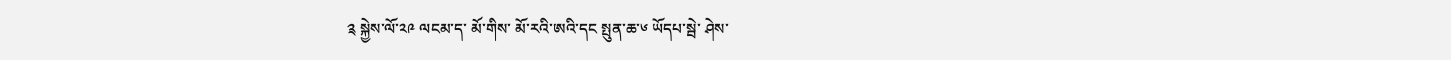༉ སྐྱེས་ལོ་༢༩ ལངམ་ད་ མོ་གིས་ མོ་རའི་ཨའི་དང སྤུན་ཆ་༦ ཡོདཔ་སྦེ་ ཤེས་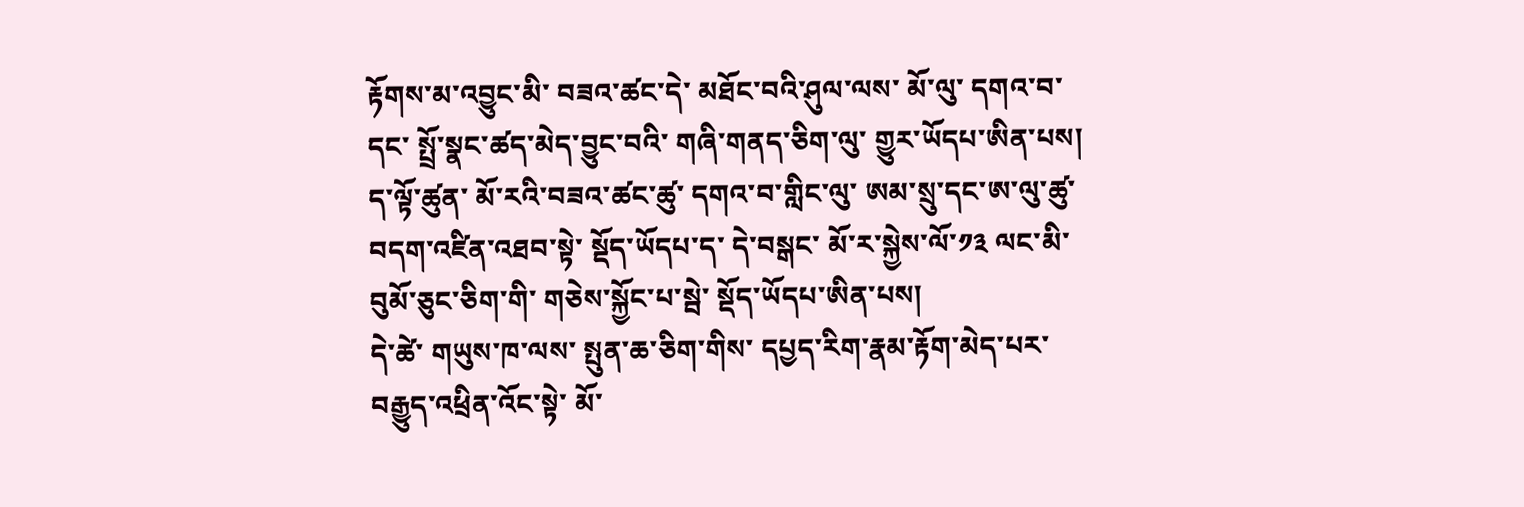རྟོགས་མ་འབྱུང་མི་ བཟའ་ཚང་དེ་ མཐོང་བའི་ཤུལ་ལས་ མོ་ལུ་ དགའ་བ་དང་ སྤྲོ་སྣང་ཚད་མེད་བྱུང་བའི་ གཞི་གནད་ཅིག་ལུ་ གྱུར་ཡོདཔ་ཨིན་པས།
ད་ལྟོ་ཚུན་ མོ་རའི་བཟའ་ཚང་ཚུ་ དགའ་བ་གླིང་ལུ་ ཨམ་སྲུ་དང་ཨ་ལུ་ཚུ་ བདག་འཛིན་འཐབ་སྟེ་ སྡོད་ཡོདཔ་ད་ དེ་བསྒང་ མོ་ར་སྐྱེས་ལོ་༡༣ ལང་མི་ བུམོ་ཅུང་ཅིག་གི་ གཅེས་སྐྱོང་པ་སྦེ་ སྡོད་ཡོདཔ་ཨིན་པས།
དེ་ཚེ་ གཡུས་ཁ་ལས་ སྤུན་ཆ་ཅིག་གིས་ དཔྱད་རིག་རྣམ་རྟོག་མེད་པར་ བརྒྱུད་འཕྲིན་འོང་སྟེ་ མོ་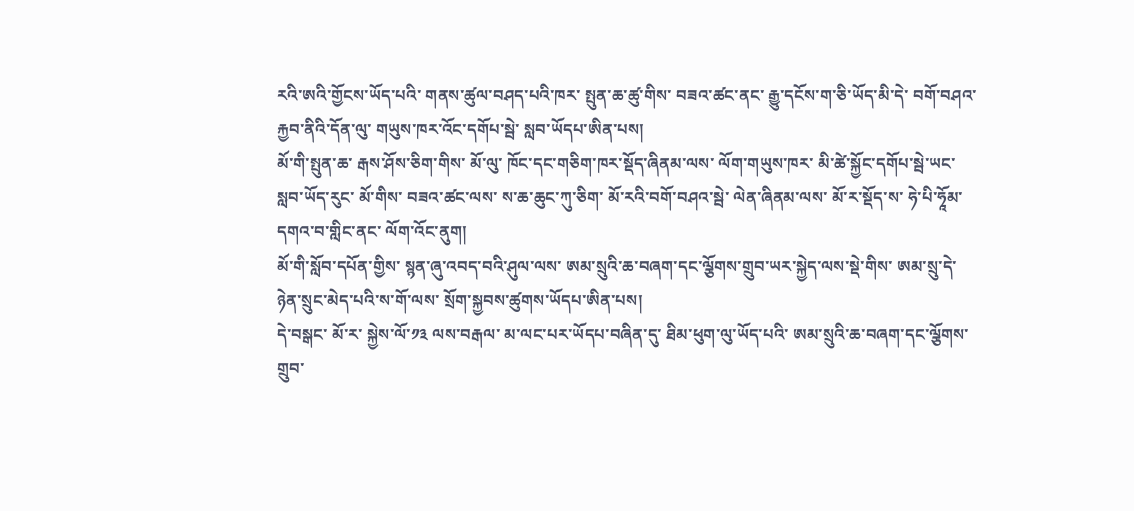རའི་ཨའི་གྱོངས་ཡོད་པའི་ གནས་ཚུལ་བཤད་པའི་ཁར་ སྤུན་ཆ་ཚུ་གིས་ བཟའ་ཚང་ནང་ རྒྱུ་དངོས་ག་ཅི་ཡོད་མི་དེ་ བགོ་བཤའ་རྐྱབ་ནིའི་དོན་ལུ་ གཡུས་ཁར་འོང་དགོཔ་སྦེ་ སླབ་ཡོདཔ་ཨིན་པས།
མོ་གི་སྤུན་ཆ་ རྒས་ཤོས་ཅིག་གིས་ མོ་ལུ་ ཁོང་དང་གཅིག་ཁར་སྡོད་ཞིནམ་ལས་ ལོག་གཡུས་ཁར་ མི་ཚེ་སྐྱོང་དགོཔ་སྦེ་ཡང་ སླབ་ཡོད་རུང་ མོ་གིས་ བཟའ་ཚང་ལས་ ས་ཆ་ཆུང་ཀུ་ཅིག་ མོ་རའི་བགོ་བཤའ་སྦེ་ ལེན་ཞིནམ་ལས་ མོ་ར་སྡོད་ས་ ཧེ་པི་ཧཱོམ་དགའ་བ་གླིང་ནང་ ལོག་འོང་ནུག།
མོ་གི་སློབ་དཔོན་གྱིས་ སྙན་ཞུ་འབད་བའི་ཤུལ་ལས་ ཨམ་སྲུའི་ཆ་བཞག་དང་ལྕོགས་གྲུབ་ཡར་སྐྱེད་ལས་སྡེ་གིས་ ཨམ་སྲུ་དེ་ ཉེན་སྲུང་མེད་པའི་ས་གོ་ལས་ སྲོག་སྐྱབས་ཚུགས་ཡོདཔ་ཨིན་པས།
དེ་བསྒང་ མོ་ར་ སྐྱེས་ལོ་༡༣ ལས་བརྒལ་ མ་ལང་པར་ཡོདཔ་བཞིན་དུ་ ཐིམ་ཕུག་ལུ་ཡོད་པའི་ ཨམ་སྲུའི་ཆ་བཞག་དང་ལྕོགས་གྲུབ་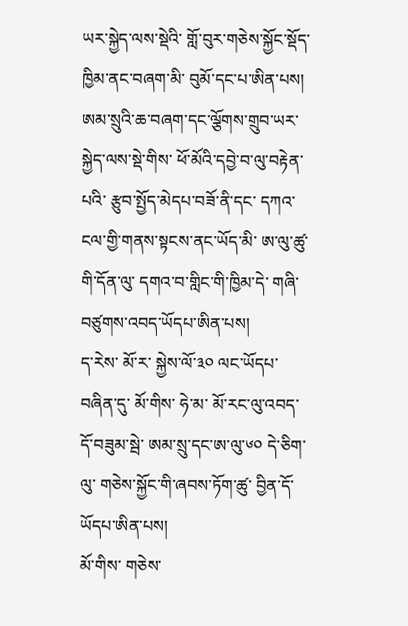ཡར་སྐྱེད་ལས་སྡེའི་ གློ་བུར་གཅེས་སྐྱོང་སྡོད་ཁྱིམ་ནང་བཞག་མི་ བུམོ་དང་པ་ཨིན་པས།
ཨམ་སྲུའི་ཆ་བཞག་དང་ལྕོགས་གྲུབ་ཡར་སྐྱེད་ལས་སྡེ་གིས་ ཕོ་མོའི་དབྱེ་བ་ལུ་བརྟེན་པའི་ རྩུབ་སྤྱོད་མེདཔ་བཟོ་ནི་དང་ དཀའ་ངལ་གྱི་གནས་སྟངས་ནང་ཡོད་མི་ ཨ་ལུ་ཚུ་གི་དོན་ལུ་ དགའ་བ་གླིང་གི་ཁྱིམ་དེ་ གཞི་བཙུགས་འབད་ཡོདཔ་ཨིན་པས།
ད་རེས་ མོ་ར་ སྐྱེས་ལོ་༣༠ ལང་ཡོདཔ་བཞིན་དུ་ མོ་གིས་ ཧེ་མ་ མོ་རང་ལུ་འབད་དོ་བཟུམ་སྦེ་ ཨམ་སྲུ་དང་ཨ་ལུ་༦༠ དེ་ཅིག་ལུ་ གཅེས་སྐྱོང་གི་ཞབས་ཏོག་ཚུ་ བྱིན་དོ་ཡོདཔ་ཨིན་པས།
མོ་གིས་ གཅེས་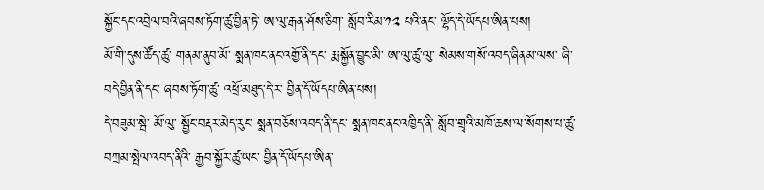སྐྱོང་དང་འབྲེལ་བའི་ཞབས་ཏོག་ཚུ་བྱིན་ཏེ་ ཨ་ལུ་རྒན་ཤོས་ཅིག་ སློབ་རིམ་༡༢ པའི་ནང་ ལྷོད་དེ་ཡོདཔ་ཨིན་པས།
མོ་གི་དུས་ཚོད་ཚུ་ གནམ་ནུབ་མོ་ སྨན་ཁང་ནང་འགྱོ་ནི་དང་ རྨ་སྐྱོན་བྱུང་མི་ ཨ་ལུ་ཚུ་ལུ་ སེམས་གསོ་འབད་ཞིནམ་ལས་ ཞི་བདེ་བྱིན་ནི་དང་ ཞབས་ཏོག་ཚུ་ འཕྲོ་མཐུད་དེ་ར་ བྱིན་དོ་ཡོདཔ་ཨིན་པས།
དེ་བཟུམ་སྦེ་ མོ་ལུ་ སྦྱོང་བརྡར་མེད་རུང་ སྨན་བཅོས་འབད་ནི་དང་ སྨན་ཁང་ནང་འཁྱིད་ནི་ སློབ་གྲྭའི་མཁོ་ཆས་ལ་སོགས་པ་ཚུ་ བཀྲམ་སྤེལ་འབད་ནིའི་ རྒྱབ་སྐྱོར་ཚུ་ཡང་ བྱིན་དོ་ཡོདཔ་ཨིན་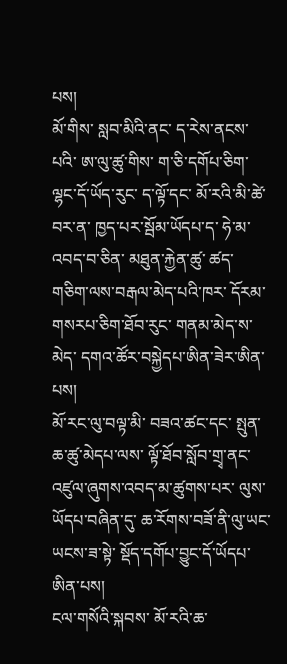པས།
མོ་གིས་ སླབ་མིའི་ནང་ ད་རེས་ནངས་པའི་ ཨ་ལུ་ཚུ་གིས་ ག་ཅི་དགོཔ་ཅིག་ ལྷང་དོ་ཡོད་རུང་ ད་ལྟོ་དང་ མོ་རའི་མི་ཚེ་བར་ན་ ཁྱད་པར་སྦོམ་ཡོདཔ་ད་ ཧེ་མ་འབད་བ་ཅིན་ མཐུན་རྐྱེན་ཚུ་ ཚད་གཅིག་ལས་བརྒལ་མེད་པའི་ཁར་ དོརམ་གསརཔ་ཅིག་ཐོབ་རུང་ གནམ་མེད་ས་མེད་ དགའ་ཚོར་བསྐྱེདཔ་ཨིན་ཟེར་ཨིན་པས།
མོ་རང་ལུ་བལྟ་མི་ བཟའ་ཚང་དང་ སྤུན་ཆ་ཚུ་མེདཔ་ལས་ ལྟོ་ཐོབ་སློབ་གྲྭ་ནང་ འཛུལ་ཞུགས་འབད་མ་ཚུགས་པར་ ལུས་ཡོདཔ་བཞིན་དུ་ ཆ་རོགས་བཟོ་ནི་ལུ་ཡང་ ཡངས་ཟ་སྟེ་ སྡོད་དགོཔ་བྱུང་དོ་ཡོདཔ་ཨིན་པས།
ངལ་གསོའི་སྐབས་ མོ་རའི་ཆ་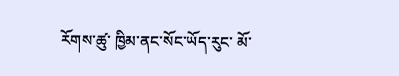རོགས་ཚུ་ ཁྱིམ་ནང་སོང་ཡོད་རུང་ མོ་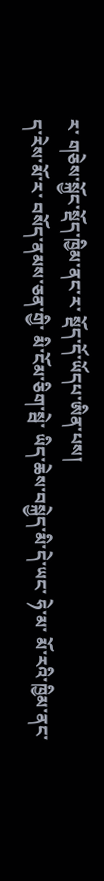ར་ གཅེས་སྐྱོང་སྡོད་ཁྱིམ་ནང་ར་ སྡོད་དོ་ཡོདཔ་ཨིན་པས།
ད་རེས་མོ་ར་ བསོད་ནམས་ཅན་གྱི་ མི་ངོམ་ཅིག་སྦེ་ ཡིད་ཆེས་བསྐྱེད་མི་དེ་ཡང་ ཧེ་མ་ མོ་རའི་ཁྱིམ་ནང་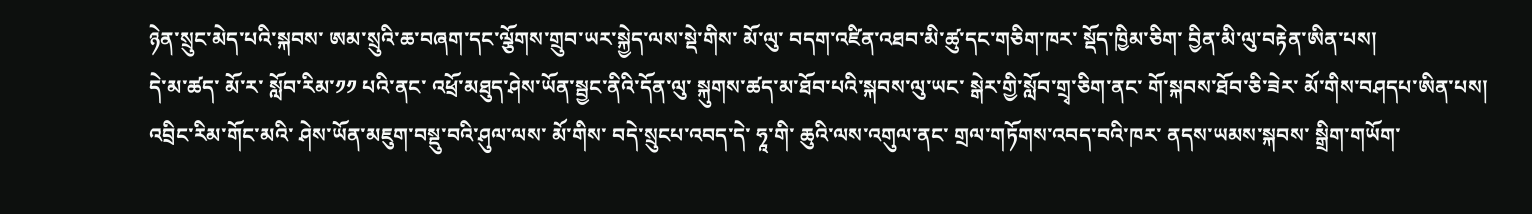ཉེན་སྲུང་མེད་པའི་སྐབས་ ཨམ་སྲུའི་ཆ་བཞག་དང་ལྕོགས་གྲུབ་ཡར་སྐྱེད་ལས་སྡེ་གིས་ མོ་ལུ་ བདག་འཛིན་འཐབ་མི་ཚུ་དང་གཅིག་ཁར་ སྡོད་ཁྱིམ་ཅིག་ བྱིན་མི་ལུ་བརྟེན་ཨིན་པས།
དེ་མ་ཚད་ མོ་ར་ སློབ་རིམ་༡༡ པའི་ནང་ འཕྲོ་མཐུད་ཤེས་ཡོན་སྦྱང་ནིའི་དོན་ལུ་ སྐུགས་ཚད་མ་ཐོབ་པའི་སྐབས་ལུ་ཡང་ སྒེར་གྱི་སློབ་གྲྭ་ཅིག་ནང་ གོ་སྐབས་ཐོབ་ཅི་ཟེར་ མོ་གིས་བཤདཔ་ཨིན་པས།
འབྲིང་རིམ་གོང་མའི་ ཤེས་ཡོན་མཇུག་བསྡུ་བའི་ཤུལ་ལས་ མོ་གིས་ བདེ་སྲུངཔ་འབད་དེ་ ཧཱ་གི་ ཆུའི་ལས་འགུལ་ནང་ གྲལ་གཏོགས་འབད་བའི་ཁར་ ནདས་ཡམས་སྐབས་ སྒྲིག་གཡོག་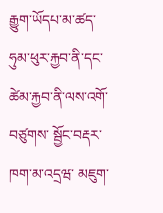རྒྱུག་ཡོདཔ་མ་ཚད་ ཧུམ་ཕུར་རྐྱབ་ནི་དང་ ཚེམ་རྐྱབ་ནི་ལས་འགོ་བཙུགས་ སྦྱོང་བརྡར་ཁག་མ་འདྲཝ་ མཇུག་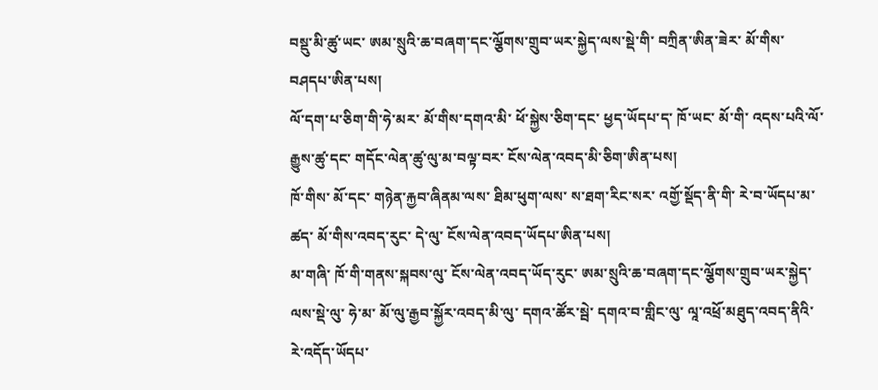བསྡུ་མི་ཚུ་ཡང་ ཨམ་སྲུའི་ཆ་བཞག་དང་ལྕོགས་གྲུབ་ཡར་སྐྱེད་ལས་སྡེ་གི་ བཀྲིན་ཨིན་ཟེར་ མོ་གིས་ བཤདཔ་ཨིན་པས།
ལོ་དག་པ་ཅིག་གི་ཧེ་མར་ མོ་གིས་དགའ་མི་ ཕོ་སྐྱེས་ཅིག་དང་ ཕྱད་ཡོདཔ་ད་ ཁོ་ཡང་ མོ་གི་ འདས་པའི་ལོ་རྒྱུས་ཚུ་དང་ གདོང་ལེན་ཚུ་ལུ་མ་བལྟ་བར་ ངོས་ལེན་འབད་མི་ཅིག་ཨིན་པས།
ཁོ་གིས་ མོ་དང་ གཉེན་རྐྱབ་ཞིནམ་ལས་ ཐིམ་ཕུག་ལས་ ས་ཐག་རིང་སར་ འགྱོ་སྡོད་ནི་གི་ རེ་བ་ཡོདཔ་མ་ཚད་ མོ་གིས་འབད་རུང་ དེ་ལུ་ ངོས་ལེན་འབད་ཡོདཔ་ཨིན་པས།
མ་གཞི་ ཁོ་གི་གནས་སྐབས་ལུ་ ངོས་ལེན་འབད་ཡོད་རུང་ ཨམ་སྲུའི་ཆ་བཞག་དང་ལྕོགས་གྲུབ་ཡར་སྐྱེད་ལས་སྡེ་ལུ་ ཧེ་མ་ མོ་ལུ་རྒྱབ་སྐྱོར་འབད་མི་ལུ་ དགའ་ཚོར་སྦེ་ དགའ་བ་གླིང་ལུ་ ལཱ་འཕྲོ་མཐུད་འབད་ནིའི་ རེ་འདོད་ཡོདཔ་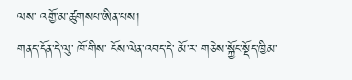ལས་ འགྱོ་མ་ཚུགསཔ་ཨིན་པས།
གནད་དོན་དེ་ལུ་ ཁོ་གིས་ ངོས་ལེན་འབད་དེ་ མོ་ར་ གཅེས་སྐྱོང་སྡོད་ཁྱིམ་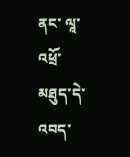ནང་ ལཱ་འཕྲོ་མཐུད་དེ་ འབད་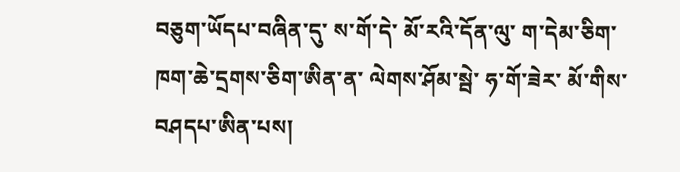བཅུག་ཡོདཔ་བཞིན་དུ་ ས་གོ་དེ་ མོ་རའི་དོན་ལུ་ ག་དེམ་ཅིག་ ཁག་ཆེ་དྲགས་ཅིག་ཨིན་ན་ ལེགས་ཤོམ་སྦེ་ ཧ་གོ་ཟེར་ མོ་གིས་ བཤདཔ་ཨིན་པས།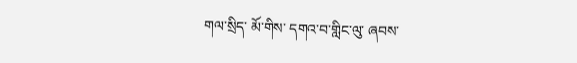གལ་སྲིད་ མོ་གིས་ དགའ་བ་གླིང་ལུ་ ཞབས་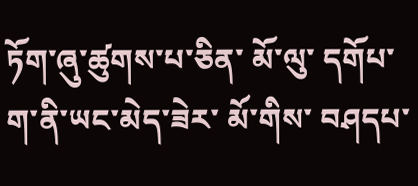ཏོག་ཞུ་ཚུགས་པ་ཅིན་ མོ་ལུ་ དགོཔ་ག་ནི་ཡང་མེད་ཟེར་ མོ་གིས་ བཤདཔ་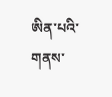ཨིན་པའི་གནས་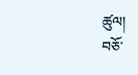ཚུལ།
བཅོ་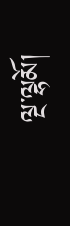ལྔ་ལྷམོ།